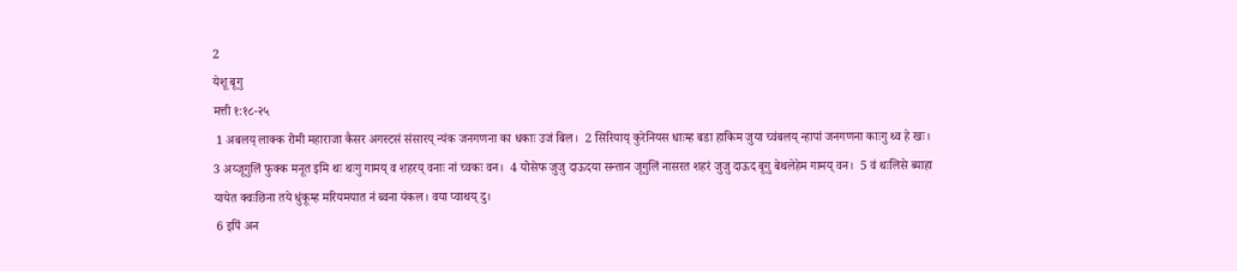2
येशू बूगु
मत्ती १:१८-२५
 1 अबलय् लाक्क रोमी महाराजा कैसर अगस्टसं संसारय् न्यंक जनगणना का धकाः उजं बिल।  2 सिरियाय् कुरेनियस धाःम्ह बडा हाकिम जुया च्वंबलय् न्हापां जनगणना काःगु थ्व हे खः।  3 अय्जूगुलिं फुक्क मनूत इमि थः थःगु गामय् व शहरय् वनाः नां च्वकः वन।  4 योसेफ जुजु दाऊदया सन्तान जूगुलिं नासरत शहरं जुजु दाऊद बूगु बेथलेहेम गामय् वन।  5 वं थःलिसे ब्याहा यायेत क्वःछिना तये धुंकूम्ह मरियमयात नं ब्वना यंकल। वया प्वाथय् दु।
 6 इपिं अन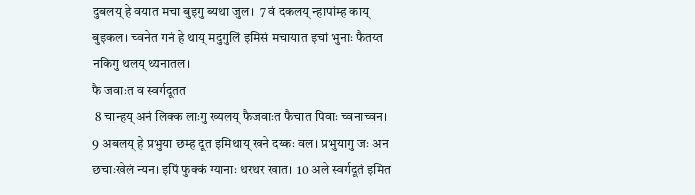दुबलय् हे वयात मचा बुइगु ब्यथा जुल।  7 वं दकलय् न्हापांम्ह काय् बुइकल। च्वनेत गनं हे थाय् मदुगुलिं इमिसं मचायात इचां भुनाः फैतय्त नकिगु थलय् थ्यनातल।
फै जवाःत व स्वर्गदूतत
 8 चान्हय् अनं लिक्क लाःगु ख्यलय् फैजवाःत फैचात पिवाः च्वनाच्वन।  9 अबलय् हे प्रभुया छम्ह दूत इमिथाय् खने दय्कः वल। प्रभुयागु जः अन छचाःखेलं न्यन। इपिं फुक्कं ग्यानाः थरथर खात।  10 अले स्वर्गदूतं इमित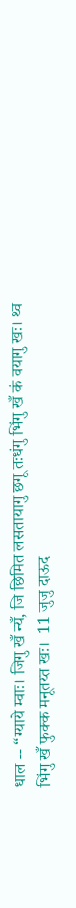धाल -- “ग्याये म्वाः। जिगु खँ न्यँ, जि छिमित लसतायागु छगू तःधंगु भिंगु खँ कं वयागु खः। थ्व भिंगु खँ फुक्क मनूतय्त खः।  11 जुजु दाऊद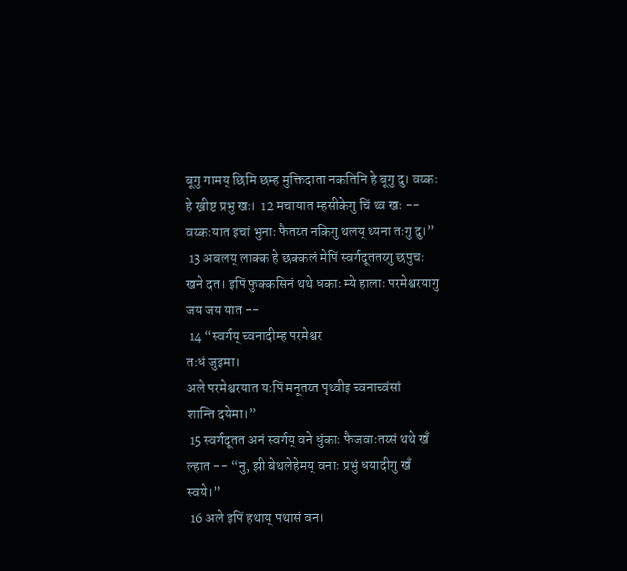बूगु गामय् छिमि छम्ह मुक्तिदाता नकतिनि हे बूगु दु। वय्कः हे ख्रीष्ट प्रभु खः।  12 मचायात म्हसीकेगु चिं थ्व खः -- वय्कःयात इचां भुनाः फैतय्त नकिगु थलय् थ्यना तःगु दु।”
 13 अबलय् लाक्क हे छक्कलं मेपिं स्वर्गदूततय्गु छपुचः खने दत। इपिं फुक्कसिनं थथे धकाः म्ये हालाः परमेश्वरयागु जय जय यात --
 14 “स्वर्गय् च्वनादीम्ह परमेश्वर
तःधं जुइमा।
अले परमेश्वरयात यःपिं मनूतय्त पृथ्वीइ च्वनाच्वंसां
शान्ति दयेमा।”
 15 स्वर्गदूतत अनं स्वर्गय् वने धुंकाः फैजवाःतय्सं थथे खँ ल्हात -- “नु, झी बेथलेहेमय् वनाः प्रभुं धयादीगु खँ स्वये।”
 16 अले इपिं हथाय् पथासं वन।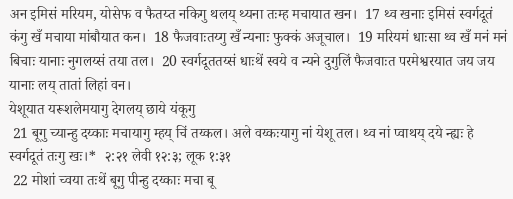अन इमिसं मरियम, योसेफ व फैतय्त नकिगु थलय् थ्यना तःम्ह मचायात खन।  17 थ्व खनाः इमिसं स्वर्गदूतं कंगु खँ मचाया मांबौयात कन।  18 फैजवाःतय्गु खँ न्यनाः फुक्कं अजूचाल।  19 मरियमं धाःसा थ्व खँ मनं मनं बिचाः यानाः नुगलय्सं तया तल।  20 स्वर्गदूततय्सं धाःथें स्वये व न्यने दुगुलिं फैजवाःत परमेश्वरयात जय जय यानाः लय् तातां लिहां वन।
येशूयात यरूशलेमयागु देगलय् छाये यंकूगु
 21 बूगु च्यान्हु दय्काः मचायागु म्हय् चिं तय्कल। अले वय्कःयागु नां येशू तल। थ्व नां प्वाथय् दये न्ह्यः हे स्वर्गदूतं तःगु खः।*  २:२१ लेवी १२:३; लूक १:३१
 22 मोशां च्वया तःथें बूगु पीन्हु दय्काः मचा बू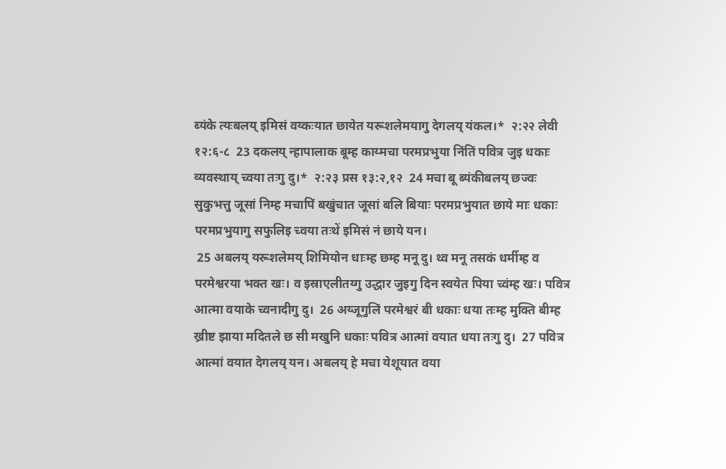ब्यंके त्यःबलय् इमिसं वय्कःयात छायेत यरूशलेमयागु देगलय् यंकल।*  २:२२ लेवी १२:६-८  23 दकलय् न्हापालाक बूम्ह काय्मचा परमप्रभुया निंतिं पवित्र जुइ धकाः व्यवस्थाय् च्वया तःगु दु।*  २:२३ प्रस १३:२,१२  24 मचा बू ब्यंकीबलय् छज्वः सुकुभत्तु जूसां निम्ह मचापिं बखुंचात जूसां बलि बियाः परमप्रभुयात छाये माः धकाः परमप्रभुयागु सफुलिइ च्वया तःथें इमिसं नं छाये यन।
 25 अबलय् यरूशलेमय् शिमियोन धाःम्ह छम्ह मनू दु। थ्व मनू तसकं धर्मीम्ह व परमेश्वरया भक्त खः। व इस्राएलीतय्गु उद्धार जुइगु दिन स्वयेत पिया च्वंम्ह खः। पवित्र आत्मा वयाके च्वनादीगु दु।  26 अय्जूगुलिं परमेश्वरं बी धकाः धया तःम्ह मुक्ति बीम्ह ख्रीष्ट झाया मदितले छ सी मखुनि धकाः पवित्र आत्मां वयात धया तःगु दु।  27 पवित्र आत्मां वयात देगलय् यन। अबलय् हे मचा येशूयात वया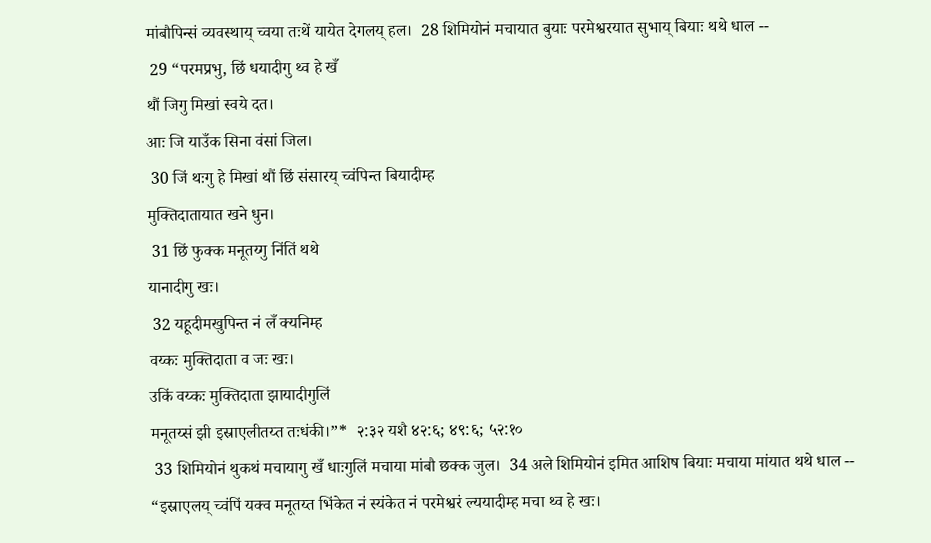मांबौपिन्सं व्यवस्थाय् च्वया तःथें यायेत देगलय् हल।  28 शिमियोनं मचायात बुयाः परमेश्वरयात सुभाय् बियाः थथे धाल --
 29 “परमप्रभु, छिं धयादीगु थ्व हे खँ
थौं जिगु मिखां स्वये दत।
आः जि याउँक सिना वंसां जिल।
 30 जिं थःगु हे मिखां थौं छिं संसारय् च्वंपिन्त बियादीम्ह
मुक्तिदातायात खने धुन।
 31 छिं फुक्क मनूतय्गु निंतिं थथे
यानादीगु खः।
 32 यहूदीमखुपिन्त नं लँ क्यनिम्ह
वय्कः मुक्तिदाता व जः खः।
उकिं वय्कः मुक्तिदाता झायादीगुलिं
मनूतय्सं झी इस्राएलीतय्त तःधंकी।”*  २:३२ यशै ४२:६; ४९:६; ५२:१०
 33 शिमियोनं थुकथं मचायागु खँ धाःगुलिं मचाया मांबौ छक्क जुल।  34 अले शिमियोनं इमित आशिष बियाः मचाया मांयात थथे धाल -- “इस्राएलय् च्वंपिं यक्व मनूतय्त भिंकेत नं स्यंकेत नं परमेश्वरं ल्ययादीम्ह मचा थ्व हे खः।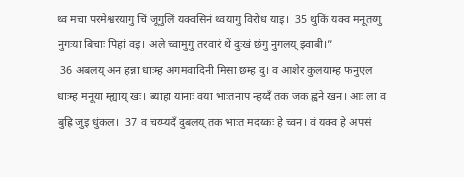थ्व मचा परमेश्वरयागु चिं जूगुलिं यक्वसिनं थ्वयागु विरोध याइ।  35 थुकिं यक्व मनूतय्गु नुगःया बिचाः पिहां वइ। अले च्वामुगु तरवारं थें दुःखं छंगु नुगलय् झ्वाबी।”
 36 अबलय् अन हन्ना धाःम्ह अगमवादिनी मिसा छम्ह दु। व आशेर कुलयाम्ह फनुएल धाःम्ह मनूया म्ह्याय् खः। ब्याहा यानाः वया भाःतनाप न्हय्दँ तक जक ह्वने खन। आः ला व बुह्रि जुइ धुंकल।  37 व चय्प्यदँ दुबलय् तक भाःत मदय्कः हे च्वन। वं यक्व हे अपसं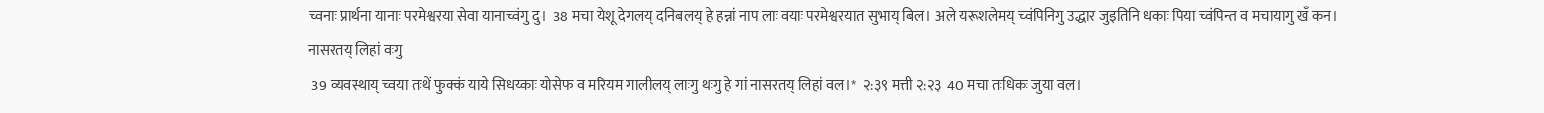च्वनाः प्रार्थना यानाः परमेश्वरया सेवा यानाच्वंगु दु।  38 मचा येशू देगलय् दनिबलय् हे हन्नां नाप लाः वयाः परमेश्वरयात सुभाय् बिल। अले यरूशलेमय् च्वंपिनिगु उद्धार जुइतिनि धकाः पिया च्वंपिन्त व मचायागु खँ कन।
नासरतय् लिहां वःगु
 39 व्यवस्थाय् च्वया तःथें फुक्कं याये सिधय्काः योसेफ व मरियम गालीलय् लाःगु थःगु हे गां नासरतय् लिहां वल।*  २:३९ मत्ती २:२३  40 मचा तःधिकः जुया वल।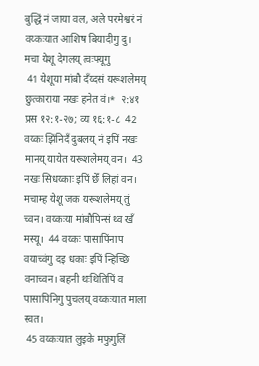बुद्धिं नं जाया वल, अले परमेश्वरं नं वय्कःयात आशिष बियादीगु दु।
मचा येशू देगलय् त्वःफ्यूगु
 41 येशूया मांबौ दँय्दसं यरूशलेमय् छुत्काराया नखः हनेत वं।*  २:४१ प्रस १२:१-२७; व्य १६:१-८  42 वय्कः झिंनिदँ दुबलय् नं इपिं नखः मानय् यायेत यरूशलेमय् वन।  43 नखः सिधय्काः इपिं छेँ लिहां वन। मचाम्ह येशू जक यरूशलेमय् तुं च्वन। वय्कःया मांबौपिन्सं थ्व खँ मस्यू।  44 वय्कः पासापिंनाप वयाच्वंगु दइ धकाः इपिं न्हिच्छि वनाच्वन। बहनी थःथितिपिं व पासापिनिगु पुचलय् वय्कःयात माला स्वत।
 45 वय्कःयात लुइके मफुगुलिं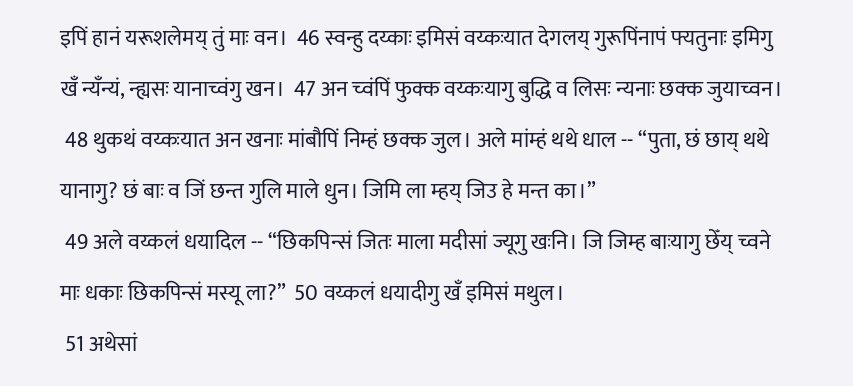इपिं हानं यरूशलेमय् तुं माः वन।  46 स्वन्हु दय्काः इमिसं वय्कःयात देगलय् गुरूपिंनापं फ्यतुनाः इमिगु खँ न्यँन्यं, न्ह्यसः यानाच्वंगु खन।  47 अन च्वंपिं फुक्क वय्कःयागु बुद्धि व लिसः न्यनाः छक्क जुयाच्वन।
 48 थुकथं वय्कःयात अन खनाः मांबौपिं निम्हं छक्क जुल। अले मांम्हं थथे धाल -- “पुता, छं छाय् थथे यानागु? छं बाः व जिं छन्त गुलि माले धुन। जिमि ला म्हय् जिउ हे मन्त का।”
 49 अले वय्कलं धयादिल -- “छिकपिन्सं जितः माला मदीसां ज्यूगु खःनि। जि जिम्ह बाःयागु छेँय् च्वने माः धकाः छिकपिन्सं मस्यू ला?”  50 वय्कलं धयादीगु खँ इमिसं मथुल।
 51 अथेसां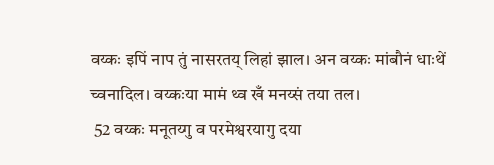वय्कः इपिं नाप तुं नासरतय् लिहां झाल। अन वय्कः मांबौनं धाःथें च्वनादिल। वय्कःया मामं थ्व खँ मनय्सं तया तल।
 52 वय्कः मनूतय्गु व परमेश्वरयागु दया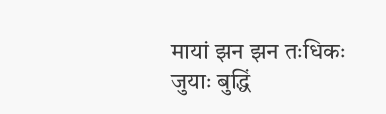मायां झन झन तःधिकः जुयाः बुद्धिं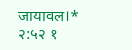जायावल।*  २:५२ १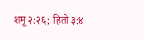शमू २:२६; हितो ३:४